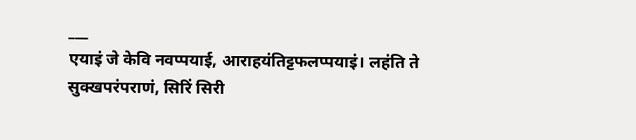___
एयाइं जे केवि नवप्पयाई, आराहयंतिट्टफलप्पयाइं। लहंति ते सुक्खपरंपराणं, सिरिं सिरी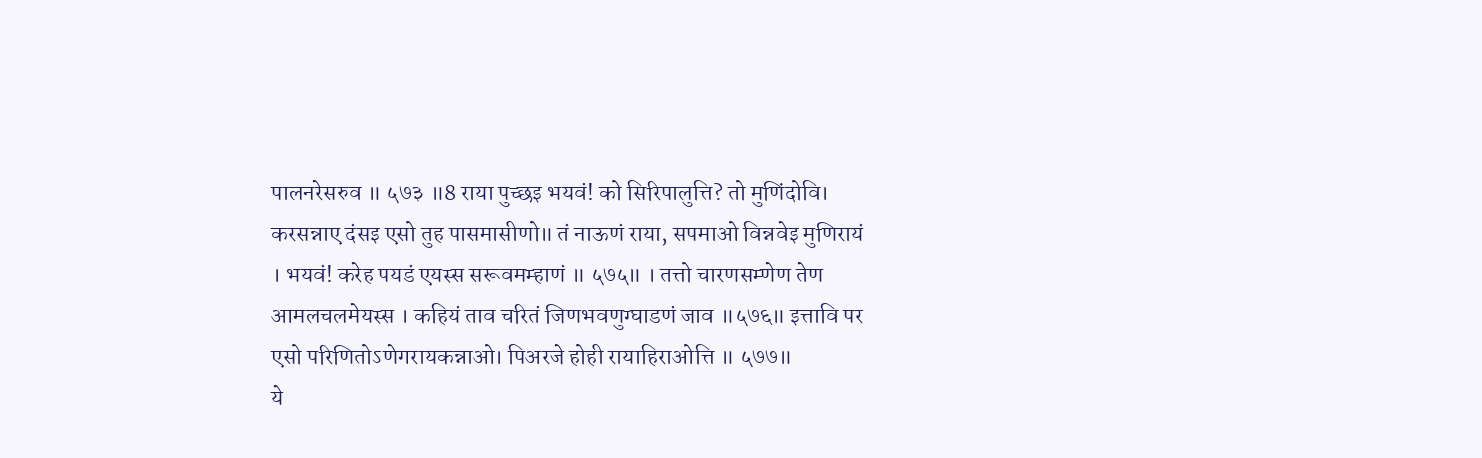पालनरेसरुव ॥ ५७३ ॥8 राया पुच्छइ भयवं! को सिरिपालुत्ति? तो मुणिंदोवि। करसन्नाए दंसइ एसो तुह पासमासीणो॥ तं नाऊणं राया, सपमाओ विन्नवेइ मुणिरायं । भयवं! करेह पयडं एयस्स सरूवमम्हाणं ॥ ५७५॥ । तत्तो चारणसम्णेण तेण आमलचलमेयस्स । कहियं ताव चरितं जिणभवणुग्घाडणं जाव ॥५७६॥ इत्तावि पर एसो परिणितोऽणेगरायकन्नाओ। पिअरजे होही रायाहिराओत्ति ॥ ५७७॥
ये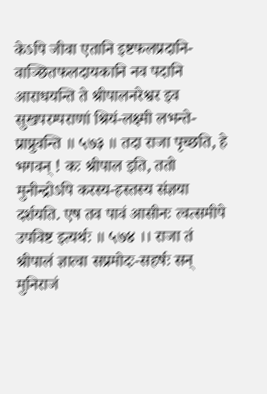केऽपि जीवा एतानि इष्टफलप्रदानि-वाञ्छितफलदायकानि नव पदानि आराधयन्ति ते श्रीपालनरेश्वर इव सुखपरम्पराणां श्रियं-लक्ष्मी लभन्ते-प्राप्नुवन्ति ॥ ५७३ ॥ तदा राजा पृच्छति, हे भगवन् ! कः श्रीपाल इति, ततो मुनीन्द्रोऽपि करस्य-हस्तस्य संज्ञया दर्शयति. एष तव पावं आसीनः त्वत्समीपे उपविष्ट इत्यर्थः ॥ ५७४ ।। राजा तं श्रीपालं ज्ञात्वा सप्रमोदः-सहर्षः सन् मुनिराजं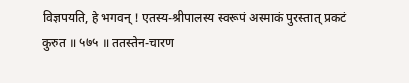विज्ञपयति, हे भगवन् ! एतस्य-श्रीपालस्य स्वरूपं अस्माकं पुरस्तात् प्रकटं कुरुत ॥ ५७५ ॥ ततस्तेन-चारण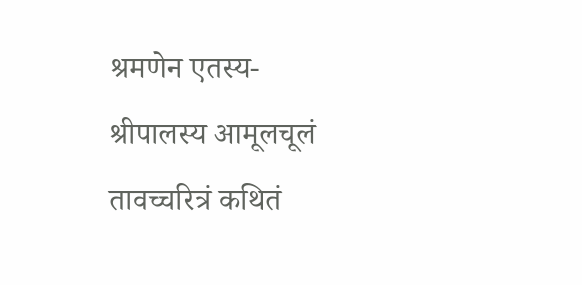श्रमणेन एतस्य-श्रीपालस्य आमूलचूलं तावच्चरित्रं कथितं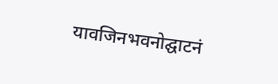यावजिनभवनोद्घाटनं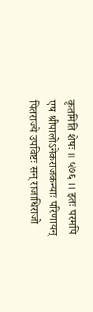कृतमिति शेषः ॥ ५७६ ।। इतः परमपि एष श्रीपालोऽनेकराजकन्याः परिणायन् पितराज्ये उपविष्टः सन् राजाधिराजो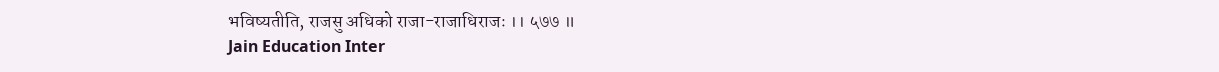भविष्यतीति, राजसु अधिको राजा-राजाधिराजः ।। ५७७ ॥
Jain Education Inter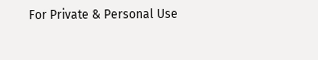For Private & Personal Use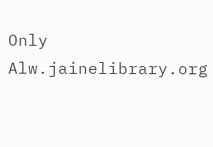Only
Alw.jainelibrary.org